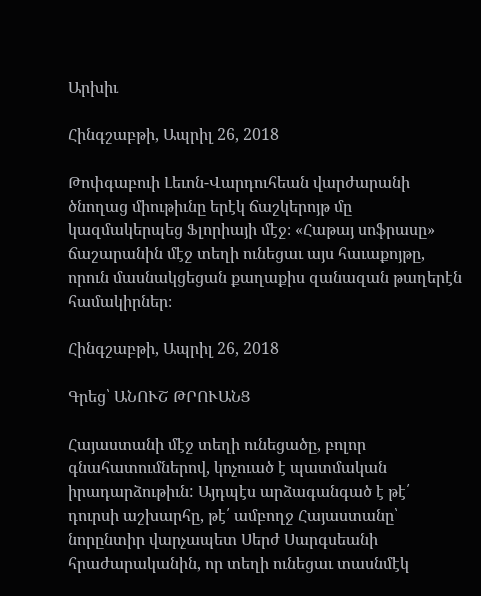Արխիւ

Հինգշաբթի, Ապրիլ 26, 2018

Թոփգաբուի Լեւոն-Վարդուհեան վարժարանի ծնողաց միութիւնը երէկ ճաշկերոյթ մը կազմակերպեց Ֆլորիայի մէջ։ «Հաթայ սոֆրասը» ճաշարանին մէջ տեղի ունեցաւ այս հաւաքոյթը, որուն մասնակցեցան քաղաքիս զանազան թաղերէն համակիրներ։

Հինգշաբթի, Ապրիլ 26, 2018

Գրեց՝ ԱՆՈՒՇ ԹՐՈՒԱՆՑ

Հայաստանի մէջ տեղի ունեցածը, բոլոր գնահատումներով, կոչուած է պատմական իրադարձութիւն: Այդպէս արձագանգած է թէ՛ դուրսի աշխարհը, թէ՛ ամբողջ Հայաստանը՝ նորընտիր վարչապետ Սերժ Սարգսեանի հրաժարականին, որ տեղի ունեցաւ տասնմէկ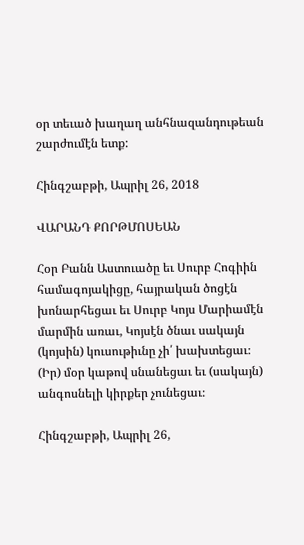օր տեւած խաղաղ անհնազանդութեան շարժումէն ետք:

Հինգշաբթի, Ապրիլ 26, 2018

ՎԱՐԱՆԴ ՔՈՐԹՄՈՍԵԱՆ

Հօր Բանն Աստուածը եւ Սուրբ Հոգիին համագոյակիցը, հայրական ծոցէն խոնարհեցաւ եւ Սուրբ Կոյս Մարիամէն մարմին առաւ, Կոյսէն ծնաւ սակայն (կոյսին) կուսութիւնը չի՛ խախտեցաւ։ (Իր) մօր կաթով սնանեցաւ եւ (սակայն) անգոսնելի կիրքեր չունեցաւ։

Հինգշաբթի, Ապրիլ 26,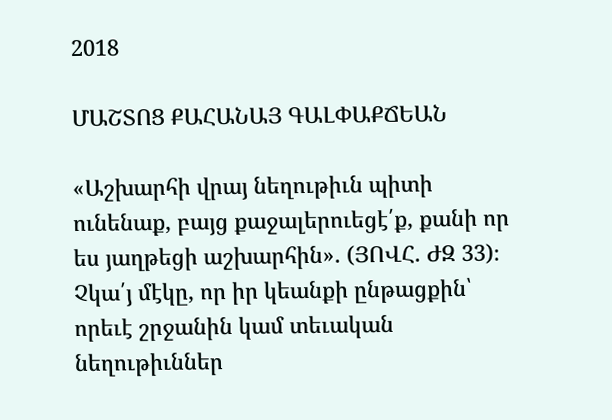2018

ՄԱՇՏՈՑ ՔԱՀԱՆԱՅ ԳԱԼՓԱՔՃԵԱՆ

«Աշխարհի վրայ նեղութիւն պիտի ունենաք, բայց քաջալերուեցէ՛ք, քանի որ ես յաղթեցի աշխարհին». (ՅՈՎՀ. ԺԶ 33)։
Չկա՛յ մէկը, որ իր կեանքի ընթացքին՝ որեւէ շրջանին կամ տեւական նեղութիւններ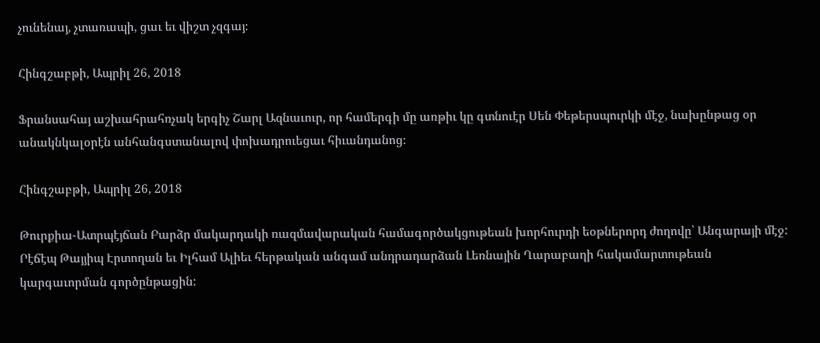չունենայ, չտառապի, ցաւ եւ վիշտ չզգայ։

Հինգշաբթի, Ապրիլ 26, 2018

Ֆրանսահայ աշխահրահռչակ երգիչ Շարլ Ազնաւուր, որ համերգի մը առթիւ կը գտնուէր Սեն Փեթերսպուրկի մէջ, նախընթաց օր անակնկալօրէն անհանգստանալով փոխադրուեցաւ հիւանդանոց։

Հինգշաբթի, Ապրիլ 26, 2018

Թուրքիա-Ատրպէյճան Բարձր մակարդակի ռազմավարական համագործակցութեան խորհուրդի եօթներորդ ժողովը՝ Անգարայի մէջ: Րէճէպ Թայյիպ Էրտողան եւ Իլհամ Ալիեւ հերթական անգամ անդրադարձան Լեռնային Ղարաբաղի հակամարտութեան կարգաւորման գործընթացին: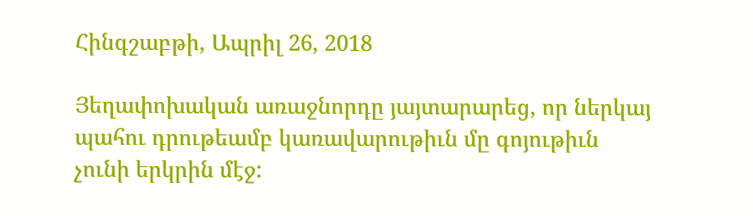Հինգշաբթի, Ապրիլ 26, 2018

Յեղափոխական առաջնորդը յայտարարեց, որ ներկայ պահու դրութեամբ կառավարութիւն մը գոյութիւն չունի երկրին մէջ: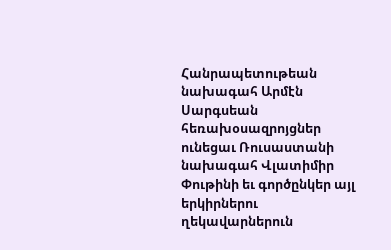Հանրապետութեան նախագահ Արմէն Սարգսեան հեռախօսազրոյցներ ունեցաւ Ռուսաստանի նախագահ Վլատիմիր Փութինի եւ գործընկեր այլ երկիրներու ղեկավարներուն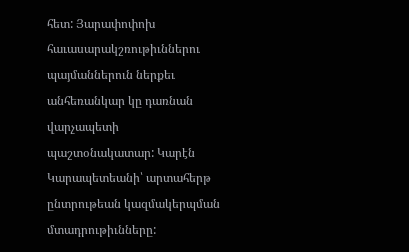հետ: Յարափոփոխ հաւասարակշռութիւններու պայմաններուն ներքեւ անհեռանկար կը դառնան վարչապետի պաշտօնակատար: Կարէն Կարապետեանի՝ արտահերթ ընտրութեան կազմակերպման մտադրութիւնները: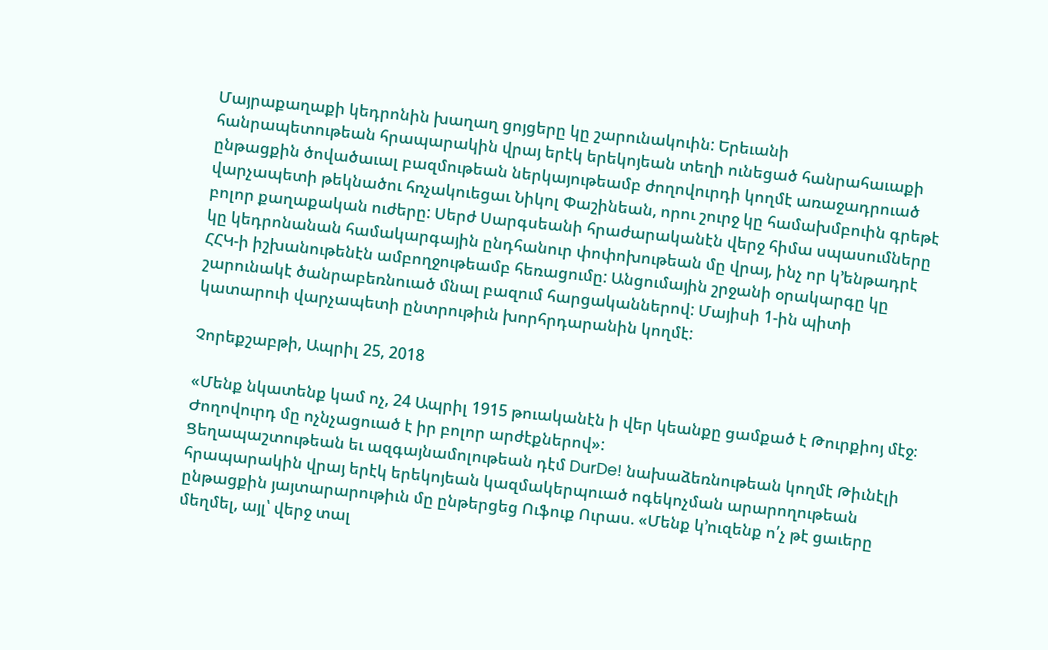Մայրաքաղաքի կեդրոնին խաղաղ ցոյցերը կը շարունակուին: Երեւանի հանրապետութեան հրապարակին վրայ երէկ երեկոյեան տեղի ունեցած հանրահաւաքի ընթացքին ծովածաւալ բազմութեան ներկայութեամբ ժողովուրդի կողմէ առաջադրուած վարչապետի թեկնածու հռչակուեցաւ Նիկոլ Փաշինեան, որու շուրջ կը համախմբուին գրեթէ բոլոր քաղաքական ուժերը: Սերժ Սարգսեանի հրաժարականէն վերջ հիմա սպասումները կը կեդրոնանան համակարգային ընդհանուր փոփոխութեան մը վրայ, ինչ որ կ՚ենթադրէ ՀՀԿ-ի իշխանութենէն ամբողջութեամբ հեռացումը: Անցումային շրջանի օրակարգը կը շարունակէ ծանրաբեռնուած մնալ բազում հարցականներով: Մայիսի 1-ին պիտի կատարուի վարչապետի ընտրութիւն խորհրդարանին կողմէ:

Չորեքշաբթի, Ապրիլ 25, 2018

«Մենք նկատենք կամ ոչ, 24 Ապրիլ 1915 թուականէն ի վեր կեանքը ցամքած է Թուրքիոյ մէջ։ Ժողովուրդ մը ոչնչացուած է իր բոլոր արժէքներով»:
Ցեղապաշտութեան եւ ազգայնամոլութեան դէմ DurDe! նախաձեռնութեան կողմէ Թիւնէլի հրապարակին վրայ երէկ երեկոյեան կազմակերպուած ոգեկոչման արարողութեան ընթացքին յայտարարութիւն մը ընթերցեց Ուֆուք Ուրաս. «Մենք կ՚ուզենք ո՛չ թէ ցաւերը մեղմել, այլ՝ վերջ տալ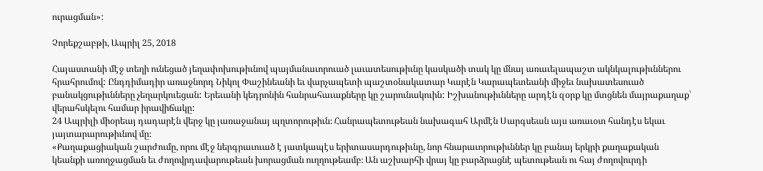ուրացման»:

Չորեքշաբթի, Ապրիլ 25, 2018

Հայաստանի մէջ տեղի ունեցած յեղափոխութիւնով պայմանաւորուած լաւատեսութիւնը կասկածի տակ կը մնայ առաւելապաշտ ակնկալութիւններու հրահրումով: Ընդդիմադիր առաջնորդ Նիկոլ Փաշինեանի եւ վարչապետի պաշտօնակատար Կարէն Կարապետեանի միջեւ նախատեսուած բանակցութիւնները չեղարկուեցան: Երեւանի կեդրոնին հանրահաւաքները կը շարունակուին: Իշխանութիւնները արդէն զօրք կը մտցնեն մայրաքաղաք՝ վերահսկելու համար իրավիճակը:
24 Ապրիլի միօրեայ դադարէն վերջ կը յառաջանայ պղտորութիւն։ Հանրապետութեան նախագահ Արմէն Սարգսեան այս առաւօտ հանդէս եկաւ յայտարարութիւնով մը։
«Քաղաքացիական շարժումը, որու մէջ ներգրաւուած է յատկապէս երիտասարդութիւնը, նոր հնարաւորութիւններ կը բանայ երկրի քաղաքական կեանքի առողջացման եւ ժողովրդավարութեան խորացման ուղղութեամբ։ Ան աշխարհի վրայ կը բարձրացնէ պետութեան ու հայ ժողովուրդի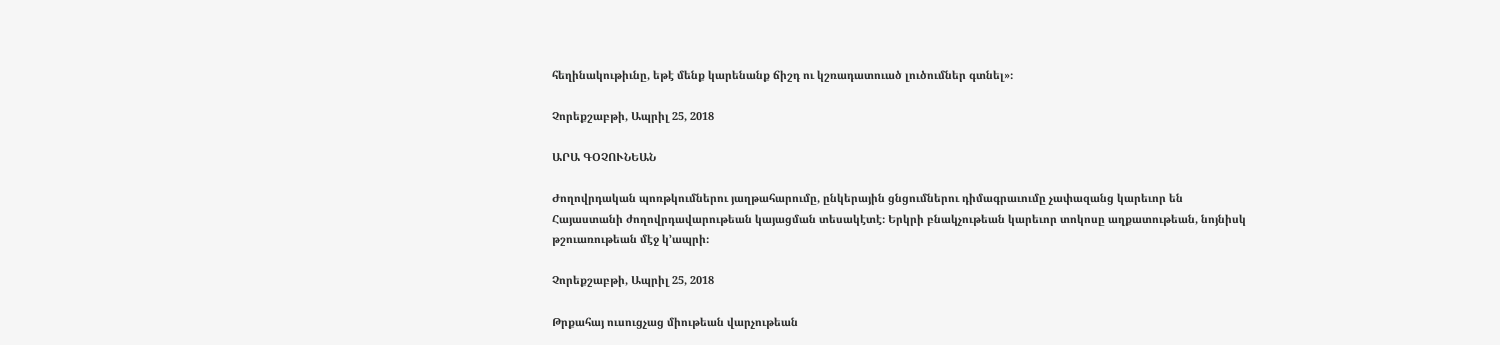հեղինակութիւնը, եթէ մենք կարենանք ճիշդ ու կշռադատուած լուծումներ գտնել»։

Չորեքշաբթի, Ապրիլ 25, 2018

ԱՐԱ ԳՕՉՈՒՆԵԱՆ

Ժողովրդական պոռթկումներու յաղթահարումը, ընկերային ցնցումներու դիմագրաւումը չափազանց կարեւոր են Հայաստանի ժողովրդավարութեան կայացման տեսակէտէ։ Երկրի բնակչութեան կարեւոր տոկոսը աղքատութեան, նոյնիսկ թշուառութեան մէջ կ՚ապրի։

Չորեքշաբթի, Ապրիլ 25, 2018

Թրքահայ ուսուցչաց միութեան վարչութեան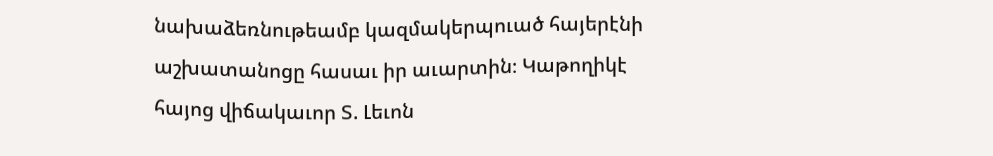նախաձեռնութեամբ կազմակերպուած հայերէնի աշխատանոցը հասաւ իր աւարտին։ Կաթողիկէ հայոց վիճակաւոր Տ. Լեւոն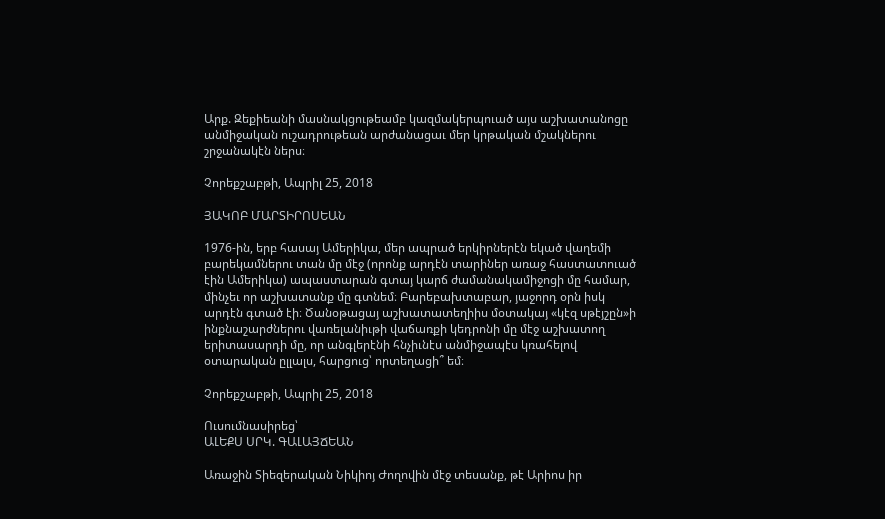Արք. Զեքիեանի մասնակցութեամբ կազմակերպուած այս աշխատանոցը անմիջական ուշադրութեան արժանացաւ մեր կրթական մշակներու շրջանակէն ներս։

Չորեքշաբթի, Ապրիլ 25, 2018

ՅԱԿՈԲ ՄԱՐՏԻՐՈՍԵԱՆ

1976-ին, երբ հասայ Ամերիկա, մեր ապրած երկիրներէն եկած վաղեմի բարեկամներու տան մը մէջ (որոնք արդէն տարիներ առաջ հաստատուած էին Ամերիկա) ապաստարան գտայ կարճ ժամանակամիջոցի մը համար, մինչեւ որ աշխատանք մը գտնեմ։ Բարեբախտաբար, յաջորդ օրն իսկ արդէն գտած էի։ Ծանօթացայ աշխատատեղիիս մօտակայ «կէզ սթէյշըն»ի ինքնաշարժներու վառելանիւթի վաճառքի կեդրոնի մը մէջ աշխատող երիտասարդի մը, որ անգլերէնի հնչիւնէս անմիջապէս կռահելով օտարական ըլլալս, հարցուց՝ որտեղացի՞ եմ։

Չորեքշաբթի, Ապրիլ 25, 2018

Ուսումնասիրեց՝
ԱԼԵՔՍ ՍՐԿ. ԳԱԼԱՅՃԵԱՆ

Առաջին Տիեզերական Նիկիոյ Ժողովին մէջ տեսանք, թէ Արիոս իր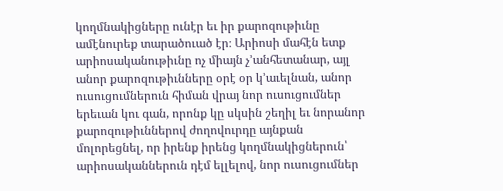կողմնակիցները ունէր եւ իր քարոզութիւնը ամէնուրեք տարածուած էր։ Արիոսի մահէն ետք արիոսականութիւնը ոչ միայն չ՚անհետանար, այլ անոր քարոզութիւնները օրէ օր կ՚աւելնան, անոր ուսուցումներուն հիման վրայ նոր ուսուցումներ երեւան կու գան, որոնք կը սկսին շեղիլ եւ նորանոր քարոզութիւններով ժողովուրդը այնքան մոլորեցնել, որ իրենք իրենց կողմնակիցներուն՝ արիոսականներուն դէմ ելլելով, նոր ուսուցումներ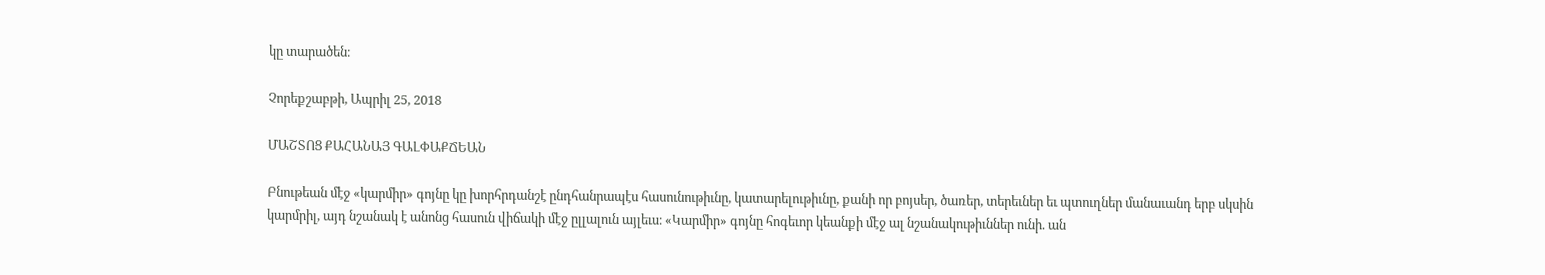կը տարածեն։

Չորեքշաբթի, Ապրիլ 25, 2018

ՄԱՇՏՈՑ ՔԱՀԱՆԱՅ ԳԱԼՓԱՔՃԵԱՆ

Բնութեան մէջ «կարմիր» գոյնը կը խորհրդանշէ ընդհանրապէս հասունութիւնը, կատարելութիւնը, քանի որ բոյսեր, ծառեր, տերեւներ եւ պտուղներ մանաւանդ երբ սկսին կարմրիլ, այդ նշանակ է անոնց հասուն վիճակի մէջ ըլլալուն այլեւս։ «Կարմիր» գոյնը հոգեւոր կեանքի մէջ ալ նշանակութիւններ ունի. ան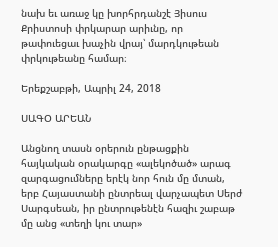նախ եւ առաջ կը խորհրդանշէ Յիսուս Քրիստոսի փրկարար արիւնը, որ թափուեցաւ խաչին վրայ՝ մարդկութեան փրկութեանը համար։

Երեքշաբթի, Ապրիլ 24, 2018

ՍԱԳՕ ԱՐԵԱՆ

Անցնող տասն օրերուն ընթացքին հայկական օրակարգը «ալեկոծած» արագ զարգացումները երէկ նոր հուն մը մտան, երբ Հայաստանի ընտրեալ վարչապետ Սերժ Սարգսեան, իր ընտրութենէն հազիւ շաբաթ մը անց «տեղի կու տար»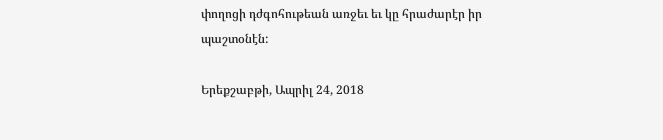փողոցի դժգոհութեան առջեւ եւ կը հրաժարէր իր պաշտօնէն:

Երեքշաբթի, Ապրիլ 24, 2018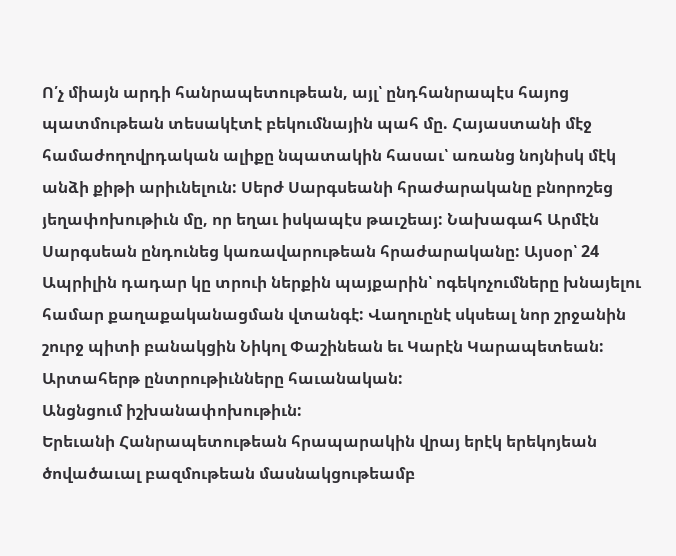Ո՛չ միայն արդի հանրապետութեան, այլ՝ ընդհանրապէս հայոց պատմութեան տեսակէտէ բեկումնային պահ մը. Հայաստանի մէջ համաժողովրդական ալիքը նպատակին հասաւ՝ առանց նոյնիսկ մէկ անձի քիթի արիւնելուն: Սերժ Սարգսեանի հրաժարականը բնորոշեց յեղափոխութիւն մը, որ եղաւ իսկապէս թաւշեայ: Նախագահ Արմէն Սարգսեան ընդունեց կառավարութեան հրաժարականը: Այսօր՝ 24 Ապրիլին դադար կը տրուի ներքին պայքարին՝ ոգեկոչումները խնայելու համար քաղաքականացման վտանգէ: Վաղուընէ սկսեալ նոր շրջանին շուրջ պիտի բանակցին Նիկոլ Փաշինեան եւ Կարէն Կարապետեան: Արտահերթ ընտրութիւնները հաւանական:
Անցնցում իշխանափոխութիւն:
Երեւանի Հանրապետութեան հրապարակին վրայ երէկ երեկոյեան ծովածաւալ բազմութեան մասնակցութեամբ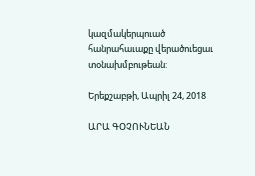կազմակերպուած հանրահաւաքը վերածուեցաւ տօնախմբութեան:

Երեքշաբթի, Ապրիլ 24, 2018

ԱՐԱ ԳՕՉՈՒՆԵԱՆ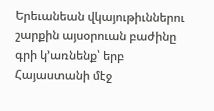Երեւանեան վկայութիւններու շարքին այսօրուան բաժինը գրի կ՚առնենք՝ երբ Հայաստանի մէջ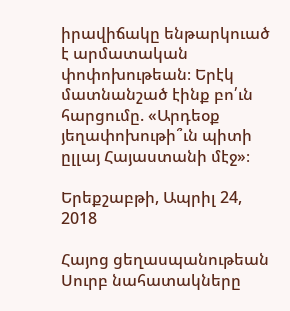իրավիճակը ենթարկուած է արմատական փոփոխութեան։ Երէկ մատնանշած էինք բո՛ւն հարցումը. «Արդեօք յեղափոխութի՞ւն պիտի ըլլայ Հայաստանի մէջ»։

Երեքշաբթի, Ապրիլ 24, 2018

Հայոց ցեղասպանութեան Սուրբ նահատակները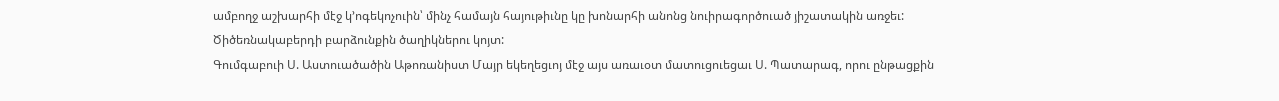ամբողջ աշխարհի մէջ կ՚ոգեկոչուին՝ մինչ համայն հայութիւնը կը խոնարհի անոնց նուիրագործուած յիշատակին առջեւ:
Ծիծեռնակաբերդի բարձունքին ծաղիկներու կոյտ:
Գումգաբուի Ս. Աստուածածին Աթոռանիստ Մայր եկեղեցւոյ մէջ այս առաւօտ մատուցուեցաւ Ս. Պատարագ, որու ընթացքին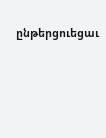ընթերցուեցաւ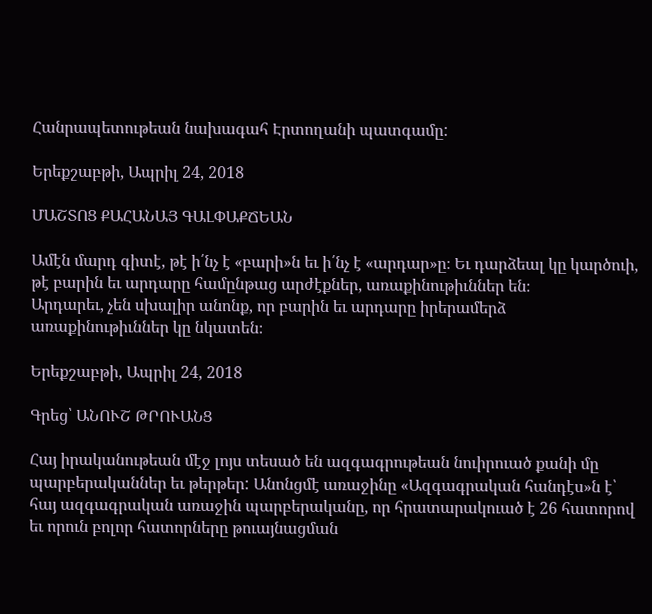Հանրապետութեան նախագահ Էրտողանի պատգամը:

Երեքշաբթի, Ապրիլ 24, 2018

ՄԱՇՏՈՑ ՔԱՀԱՆԱՅ ԳԱԼՓԱՔՃԵԱՆ

Ամէն մարդ գիտէ, թէ ի՛նչ է «բարի»ն եւ ի՛նչ է «արդար»ը։ Եւ դարձեալ կը կարծուի, թէ բարին եւ արդարը համընթաց արժէքներ, առաքինութիւններ են։
Արդարեւ, չեն սխալիր անոնք, որ բարին եւ արդարը իրերամերձ առաքինութիւններ կը նկատեն։

Երեքշաբթի, Ապրիլ 24, 2018

Գրեց՝ ԱՆՈՒՇ ԹՐՈՒԱՆՑ

Հայ իրականութեան մէջ լոյս տեսած են ազգագրութեան նուիրուած քանի մը պարբերականներ եւ թերթեր: Անոնցմէ առաջինը «Ազգագրական հանդէս»ն է՝ հայ ազգագրական առաջին պարբերականը, որ հրատարակուած է 26 հատորով եւ որուն բոլոր հատորները թուայնացման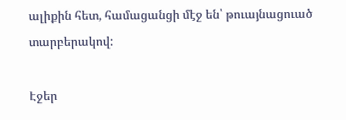ալիքին հետ, համացանցի մէջ են՝ թուայնացուած տարբերակով:

Էջեր